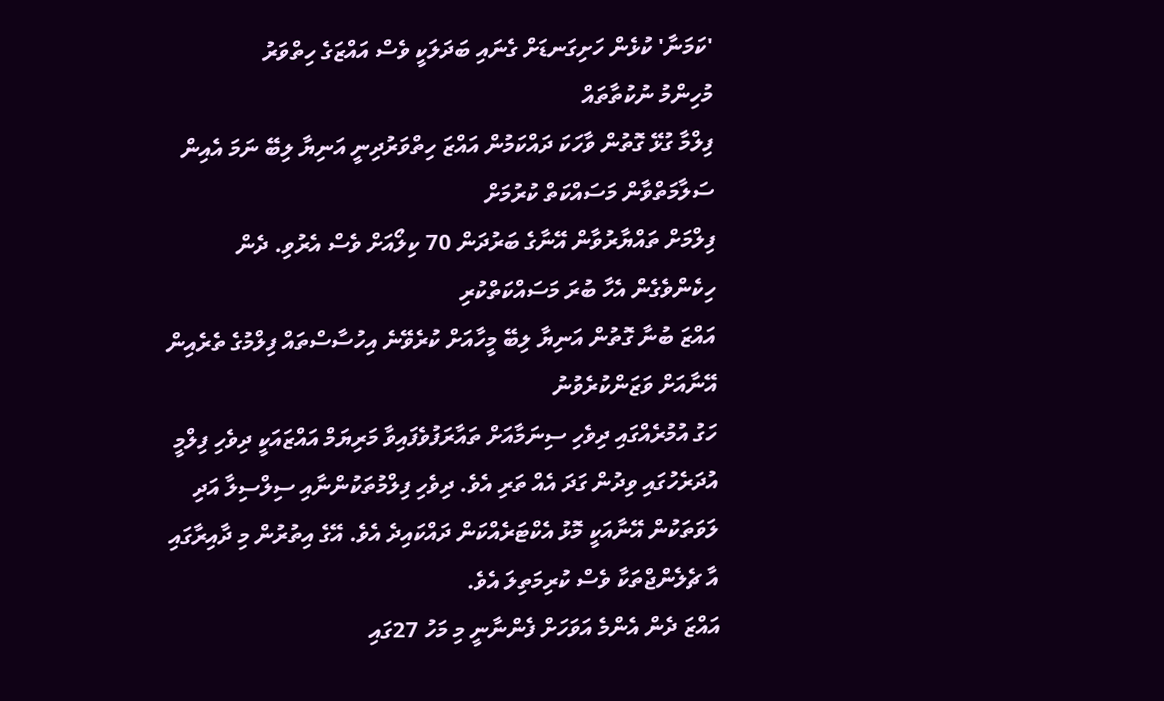'ކަމަނާ' ކުޅެން ހަށިގަނޑަށް ގެނައި ބަދަލަކީ ވެސް އައްޒަގެ ހިތްވަރު
މުހިންމު ނުކުތާތައް
ފިލްމާ ގުޅޭ ގޮތުން ވާހަކަ ދައްކަމުން އައްޒަ ހިތްވަރުދިނީ އަނިޔާ ލިބޭ ނަމަ އެއިން ސަލާމަތްވާން މަސައްކަތް ކުރުމަށް
ފިލްމަށް ތައްޔާރުވާން އޭނާގެ ބަރުދަން 70 ކިލޯއަށް ވެސް އެރުވި. ދެން ހިކެންވެގެން އެހާ ބުރަ މަސައްކަތްކުރި
އައްޒަ ބުނާ ގޮތުން އަނިޔާ ލިބޭ މީހާއަށް ކުރެވޭނެ އިހުސާސްތައް ފިލްމުގެ ތެރެއިން އޭނާއަށް ވަޒަންކުރެވުނު
ހަގު އުމުރެއްގައި ދިވެހި ސިނަމާއަށް ތައާރަފުވެފައިވާ މަރިޔަމް އައްޒައަކީ ދިވެހި ފިލްމީ އުދަރެހުގައި ވިދުން ގަދަ އެއް ތަރި އެވެ. ދިވެހި ފިލްމުތަކުންނާއި ސިލްސިލާ އަދި ލަވަތަކުން އޭނާއަކީ މޮޅު އެކްޓަރެއްކަން ދައްކައިދެ އެވެ. އޭގެ އިތުރުން މި ދާއިރާގައި އާ ޗެލެންޖްތަކާ ވެސް ކުރިމަތިލަ އެވެ.
އައްޒަ ދެން އެންމެ އަވަހަށް ފެންނާނީ މި މަހު 27ގައި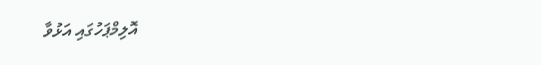އޮލިމްޕަހުގައި އަޅުވާ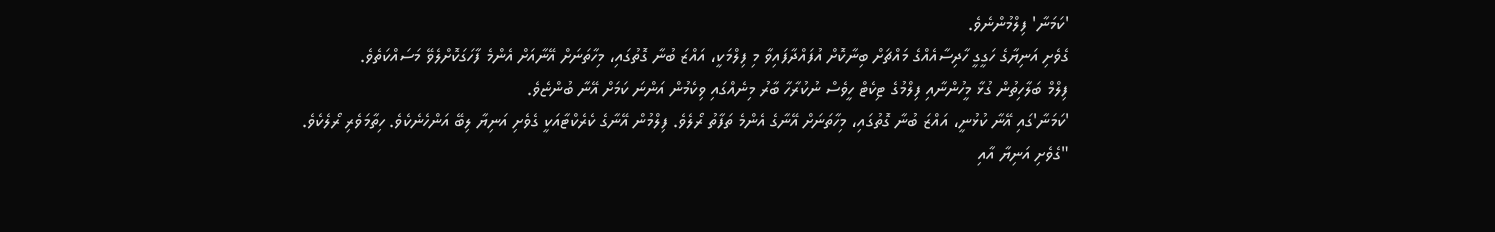'ކަމަނާ' ފިލްމުންނެވެ.
ގެވެށި އަނިޔާގެ ހަގީގީ ހާދިސާއެއްގެ މައްޗަށް ބިނާކޮށް އުފައްދާފައިވާ މި ފިލްމަކީ، އައްޒަ ބުނާ ގޮތުގައި، މިހާތަނަށް އޭނާއަށް އެންމެ ފާހަގަކޮށްލެވޭ މަސައްކަތެވެ.
ފިލްމް ބަލާހިތުން ގުޅާ މީހުންނާއި ފިލްމުގެ ޓިކެޓް ހީވެސް ނުކުރާހާ ބާރު މިނެއްގައި ވިކެމުން އަންނަ ކަމަށް އޭނާ ބުންޏެވެ.
'ކަމަނާ'ގައި އޭނާ ކުޅުނީ، އައްޒަ ބުނާ ގޮތުގައި، މިހާތަނަށް އޭނާގެ އެންމެ ތަފާތު ރޯލެވެ. ފިލްމުން އޭނާގެ ކެރެކްޓާއަކީ ގެވެށި އަނިޔާ ލިބޭ އަންހެނެކެވެ. ހިތާމަވެރި ރޯލެކެވެ.
"ގެވެށި އަނިޔާ އާއި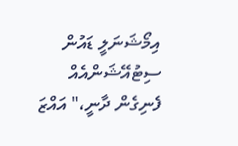އިމޯޝަނަލީ ޑައުން ސިޓުއޭޝަންއެއް ފެނިގެން ދާނީ،" އައްޒަ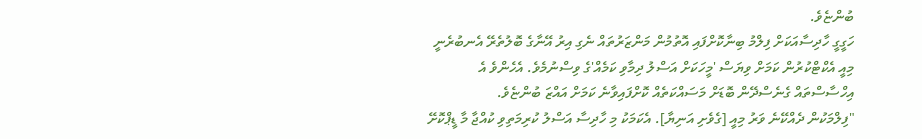ބުންޏެވެ.
ހަގީގީ ހާދިސާއަކަށް ފިލްމު ބިނާކޮށްފައި އޮތުމުން މަންޒަރުތައް ނެގި އިރު އޭނާގެ ބޮލުތެރޭ އެނބުރެނީ މިއީ އެކްޓްކުރުން ކަމަށް ވިޔަސް 'މީހަކަށް އަސްލު ދިމާވި ކަމެއް'ގެ ވިސްނުމެވެ. އެހެންވެ އެ އިހްސާސްތައް ގެނެސްދޭން ބޮޑަށް މަސައްކަތެއް ކޮށްފައިވާނެ ކަމަށް އައްޒަ ބުންޏެވެ.
"ފިލްމަކުން ދެއްކޭނެ ވަރު މިއީ [ގެވެށި އަނިޔާ]. އެކަމަކު މި ހާދިސާ އަސްލު ކުރިމަތިވި ކުއްޖާ މާ ޑީޕްކޮށޭ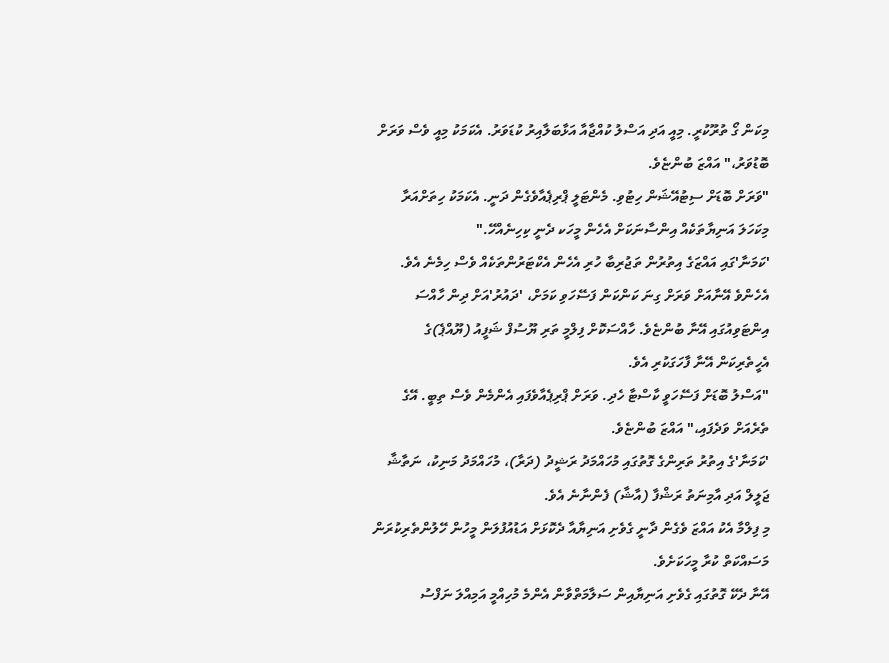މިކަން ގޯ ތުރޫކުރީ. މިއީ އަދި އަސްލު ކުއްޖާއާ އަޅާބަލާއިރު ކުޑަވަރު. އެކަމަކު މިއީ ވެސް ވަރަށް ބޮޑުވަރު،" އައްޒަ ބުންޏެވެ.
"ވަރަށް ބޮޑަށް ސިޓުއޭޝަން ހިޓުވި. މެންޓަލީ ޕްރިޕެއާވެގެން ދަނީ. އެކަމަކު ހިތަށްއަރާ މިކަހަލަ އަނިޔާތަކެއް އިންސާނަކަށް އެހެން މީހަކ ދެނީ ކިހިނެއްހޭ."
'ކަމަނާ'ގައި އައްޒަގެ އިތުރުން ތަޖުރިބާ ހުރި އެހެން އެކްޓަރުންތަކެއް ވެސް ހިމެނެ އެވެ. އެހެންވެ އޭނާއަށް ވަރަށް ގިނަ ކަންކަން ފަސޭހަވި ކަމަށް، 'ދައުރު'އަށް ދިން ހާއްސަ އިންޓަވިއުގައި އޭނާ ބުންޏެވެ. ހާއްސަކޮށް ފިލްމީ ތަރި ޔޫސުފް ޝަފީއު (ޔޫއްޕެ)ގެ އެހީތެރިކަން އޭނާ ފާހަގަކުރި އެވެ.
"އަސްލު ބޮޑަށް ފަސޭހަވީ ކާސްޓާ ހެދި. ވަރަށް ޕްރިޕެއާވެފައި އެންމެން ވެސް ތިބީ. އޭގެ ތެރެއަށް ވަދެފައި،" އައްޒަ ބުންޏެވެ.
'ކަމަނާ'ގެ އިތުރު ތަރިންގެ ގޮތުގައި މުހައްމަދު ރަޝީދު (ދަރާ)، މުހައްމަދު މަނިކު، ނަތާޝާ ޖަލީލް އަދި އާމިނަތު ރަޝްފާ (އާޝާ) ފެންނާނެ އެވެ.
މި ފިލްމާ އެކު އައްޒަ ވެގެން ދާނީ ގެވެށި އަނިޔާއާ ދެކޮޅަށް އަޑުއުފުލަން މީހުން ހޭލުންތެރިކުރަން މަސައްކަތް ކުރާ މީހަކަށެވެ.
އޭނާ ދެކޭ ގޮތުގައި ގެވެށި އަނިޔާއިން ސަލާމަތްވާން އެންމެ މުހިއްމީ އަމިއްލަ ނަފްސު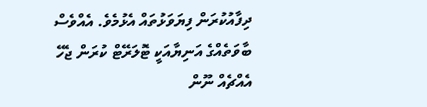ދިފާއުކުރަން ފިޔަވަޅުތައް އެޅުމެވެ. އެއްވެސް ބާވަތެއްގެ އަނިޔާއަކީ ޓޮލަރޭޓް ކުރަން ޖެހޭ އެއްޗެއް ނޫން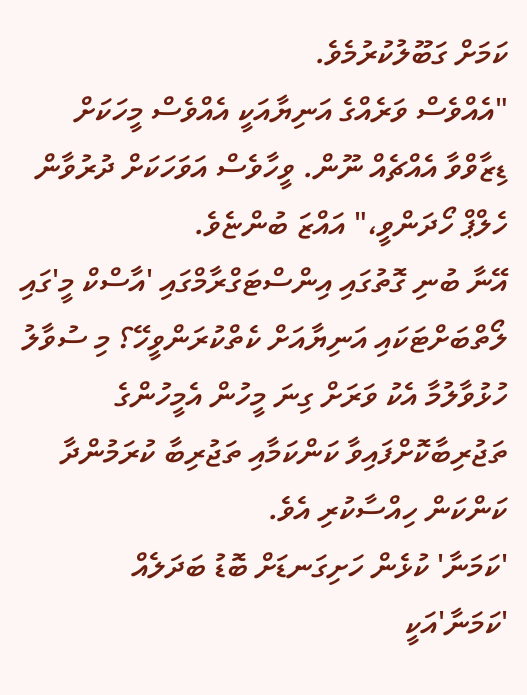ކަމަށް ގަބޫލުކުރުމެވެ.
"އެއްވެސް ވަރެއްގެ އަނިޔާއަކީ އެއްވެސް މީހަކަށް ޑިޒާވްވާ އެއްޗެއް ނޫން. ވީހާވެސް އަވަހަކަށް ދުރުވާން ހެލްޕް ހޯދަންވީ،" އައްޒަ ބުންޏެވެ.
އޭނާ ބުނި ގޮތުގައި އިންސްޓަގްރާމްގައި 'އާސްކް މީ'ގައި ލޯތްބަށްޓަކައި އަނިޔާއަށް ކެތްކުރަންވީހޭ؟ މި ސުވާލު ހުޅުވާލުމާ އެކު ވަރަށް ގިނަ މީހުން އެމީހުންގެ ތަޖުރިބާކޮށްފައިވާ ކަންކަމާއި ތަޖުރިބާ ކުރަމުންދާ ކަންކަން ހިއްސާކުރި އެވެ.
'ކަމަނާ' ކުޅެން ހަށިގަނޑަށް ބޮޑު ބަދަލެއް
'ކަމަނާ'އަކީ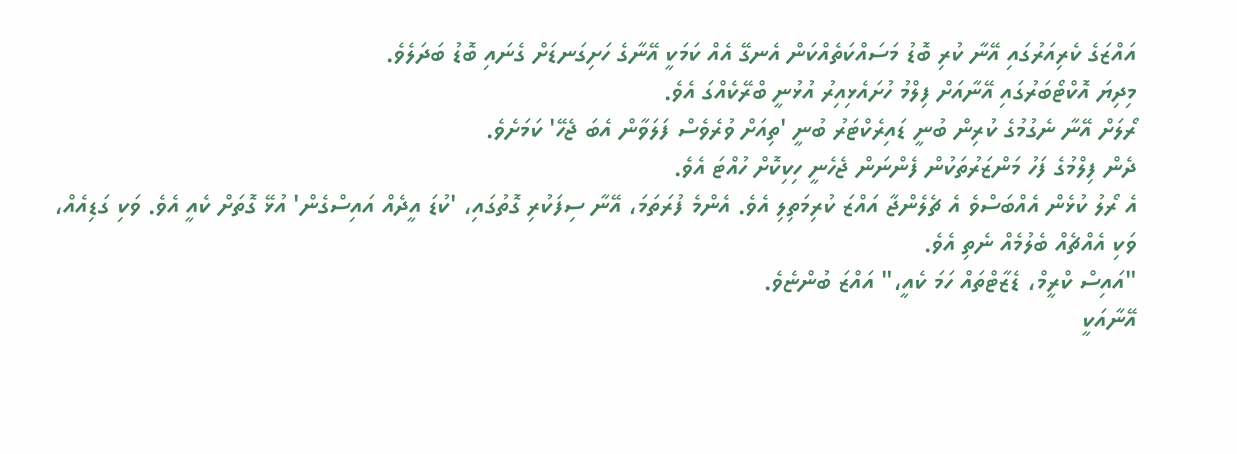އައްޒަގެ ކެރިއަރުގައި އޭނާ ކުރި ބޮޑު މަސައްކަތެއްކަން އެނގޭ އެއް ކަމަކީ އޭނާގެ ހަށިގަނޑަށް ގެނައި ބޮޑު ބަދަލެވެ.
މިދިޔަ އޮކްޓޯބަރުގައި އޭނާއަށް ފިލްމު ހުށައެޅިއިރު އުޅުނީ ބްރޭކެއްގަ އެވެ.
ރޯލަށް އޭނާ ނެގުމުގެ ކުރިން ބުނީ ޑައިރެކްޓަރު ބުނީ 'ތިއަށް ވުރެވެސް ފަލަވާން އެބަ ޖެހޭ' ކަމަށެވެ.
ދެން ފިލްމުގެ ފަހު މަންޒަރުތަކުން ފެންނަން ޖެހެނީ ހިކިކޮށް ހުއްޓަ އެވެ.
އެ ރޯލު ކުޅެން އެއްބަސްވެ އެ ޗެލެންޖާ އައްޒަ ކުރިމަތިލި އެވެ. އެންމެ ފުރަތަމަ، އޭނާ ސިފަކުރި ގޮތުގައި، 'ކުޑަ އީދެއް އައިސްގެން' އުޅޭ ގޮތަށް ކެއީ އެވެ. ވަކި ގަޑިއެއް، ވަކި އެއްޗެއް ބެލުމެއް ނެތި އެވެ.
"އައިސް ކްރީމް، ޑެޒާޓްތައް ހަމަ ކެއީ،" އައްޒަ ބުންޏެވެ.
އޭނާއަކީ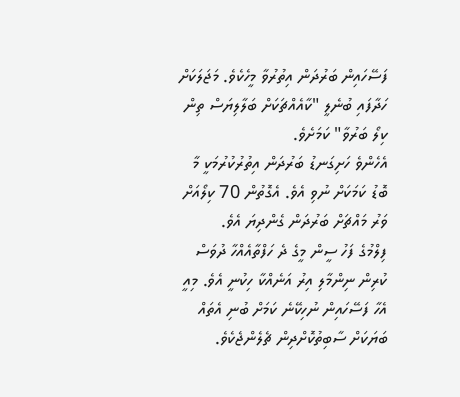ފަސޭހައިން ބަރުދަން އިތުރުވާ މީހެކެވެ. މަޖަލަކަށް ހަދާފައި ބުނެލީ "ކާއެއްޗަކަށް ބަލާލިޔަސް ތިން ކިލޯ ބަރުވާ" ކަމަށެވެ.
އެހެންވެ ހަށިގަނޑު ބަރުދަން އިތުރުކުރުމަކީ މާ ބޮޑު ކަމަކަށް ނުވި އެވެ. އެގޮތުން 70 ކިލޯއަށް ވަރު މައްޗަށް ބަރުދަން ގެންދިޔަ އެވެ.
ފިލްމުގެ ފަހު ސީން މީގެ ދެ ހަފްތާއެއްހާ ދުވަސް ކުރިން ނިންމާލި އިރު އަނެއްކާ ހިކުނީ އެވެ. މިއީ އެހާ ފަސޭހައިން ނުހިކޭނެ ކަމަށް ބުނި އެތައް ބަޔަކަށް ސާބިތުކޮށްދިން ޗެލެންޖެކެވެ.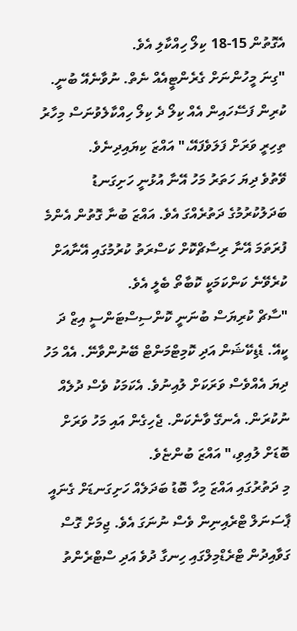އެގޮތުން 15-18 ކިލޯ ހިއްކާލި އެވެ.
"ގިނަ މީހުންނަށް ގެރެންޓީއެއް ނެތް. ނުވާނެއޭ ބުނީ. ކުރިން ފަސޭހައިން އެއް ކިލޯ ދެ ކިލޯ ހިއްކާލެވުނަސް މިހާރު ތިހިރީ ވަރަށް ފަލަވެފައޭ،" އައްޒަ ކިޔައިދިނެވެ.
ވޭތުވެ ދިޔަ ހަތަރު މަހު އޭނާ އުޅުނީ ހަށިގަނޑު ބަދަލުކުރުމުގެ ދަތުރެއްގަ އެވެ. އައްޒަ ބުނާ ގޮތުން އެންމެ ފުރަތަމަ އޭނާ ރިސާޗްކޮށް ކަސްރަތު ކުރުމުގައި އޭނާއަށް ކުރެވޭނެ ކަންކަމަކީ ކޮބާތޯ ބެލީ އެވެ.
"ސާޗް ކުރިޔަސް ބުނަނީ ކޮންސިސްޓަންސީ އިޒް ދަ ކީއޭ. ޑެޑިކޭޝަން އަދި ކޮމިޓްމަންޓް ބޭނުންވާނޭ. އެއް މަހު ދިޔަ އެއްވެސް ވަރަކަށް ލުއިނުވެ. އެކަމަކު ވެސް ދުލެއް ނުކުރަން. އެނގޭ ވާނެކަން. ޖެހިގެން އައި މަހު ވަރަށް ބޮޑަށް ލުއިވި،" އައްޒަ ބުންޏެވެ.
މި ދަތުރުގައި އައްޒަ މިހާ ބޮޑު ބަދަލެއް ހަށިގަނޑަށް ގެނައީ ޕާސަނަލް ޓްރެއިނިން ވެސް ނުނަގަ އެވެ. ޖިމަށް ގޮސް ގަވާއިދުން ޓްރެޑްމިލްގައި ހިނގާ ދުވެ އަދި ސްޓްރެންތު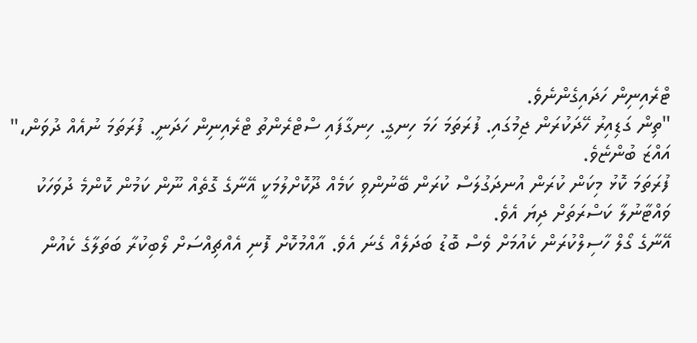ޓްރެއިނިން ހަދައިގެންނެވެ.
"ތިން ގަޑިއިރު ހޭދަކުރަން ޖިމުގައި. ފުރަތަމަ ހަމަ ހިނގީ. ހިނގާފައި ސްޓްރެންތު ޓްރެއިނިން ހަދަނީ. ފުރަތަމަ ނުއެއް ދުވަން،" އައްޒަ ބުންޏެވެ.
ފުރަތަމަ ކޮޅު މިކަން ކުރަން އުނދަގުލަސް ކުރަން ބޭނުންވި ކަމެއް ދޫކޮށްލުމަކީ އޭނާގެ ގޮތެއް ނޫން ކަމުން ކޮންމެ ދުވަހަކު ވައްޓާނުލާ ކަސްރަތަށް ދިޔަ އެވެ.
އޭނާގެ ގޯލް ހާސިލްކުރަން ކެއުމަށް ވެސް ބޮޑު ބަދަލެއް ގެނަ އެވެ. އާއްމުކޮށް ފޮނި އެއްޗިއްސަށް ލޯބިކުރާ ބަތަލާގެ ކެއުން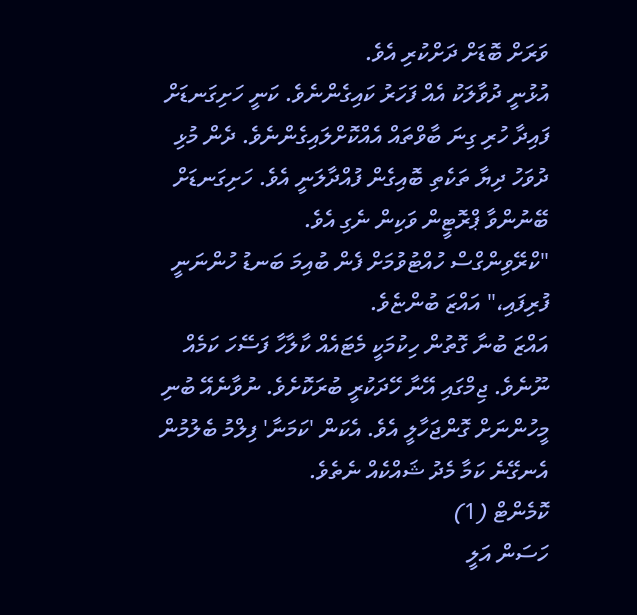ވަރަށް ބޮޑަށް ދަށްކުރި އެވެ.
އުޅުނީ ދުވާލަކު އެއް ފަހަރު ކައިގެންނެވެ. ކަނީ ހަށިގަނޑަށް ފައިދާ ހުރި ގިނަ ބާވްތައް އެއްކޮށްލައިގެންނެވެ. ދެން މުޅި ދުވަހު ދިޔާ ތަކެތި ބޮއިގެން ފުއްދާލަނީ އެވެ. ހަށިގަނޑަށް ބޭނުންވާ ޕްރޮޓީން ވަކިން ނެގި އެވެ.
"ކްރޭވިންގްސް ހުއްޓުވުމަށް ފެން ބުއިމަ ބަނޑު ހުންނަނީ ފުރިފައި،" އައްޒަ ބުންޏެވެ.
އައްޒަ ބުނާ ގޮތުން ހިކުމަކީ މެޓައެއް ކާލާހާ ފަސޭހަ ކަމެއް ނޫނެވެ. ޖިމްގައި އޭނާ ހޭދަކުރީ ބުރަކޮށެވެ. ނުވާނެއޭ ބުނި މީހުންނަށް ގޮންޖަހާލީ އެވެ. އެކަން 'ކަމަނާ' ފިލްމު ބެލުމުން އެނގޭނެ ކަމާ މެދު ޝައްކެއް ނެތެވެ.
ކޮމެންޓް (1)
ހަސަން އަލީ